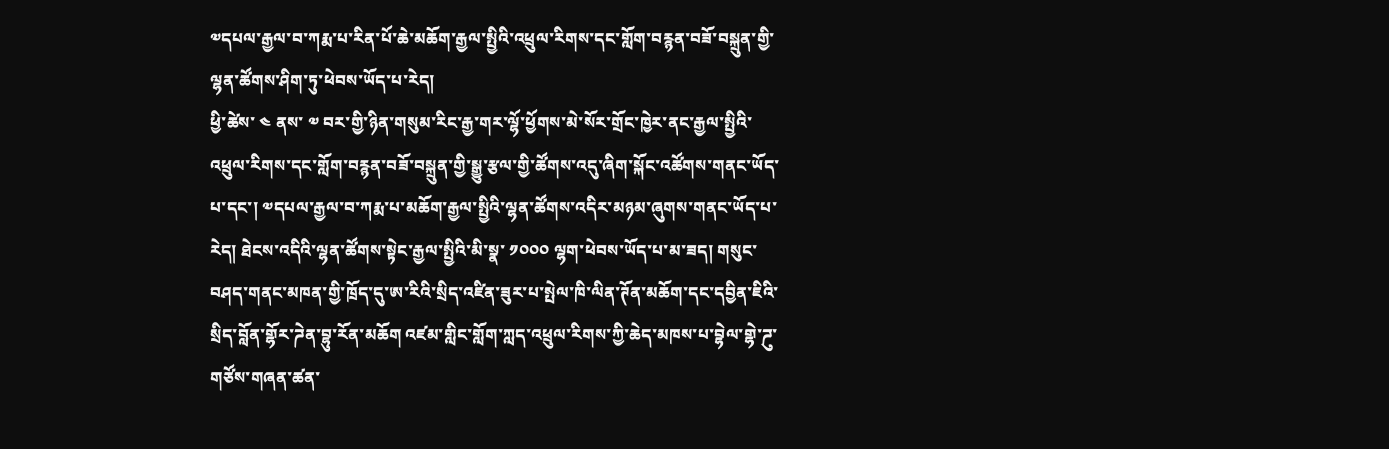༧དཔལ་རྒྱལ་བ་ཀརྨ་པ་རིན་པོ་ཆེ་མཆོག་རྒྱལ་སྤྱིའི་འཕྲུལ་རིགས་དང་གློག་བརྙན་བཟོ་བསྐྲུན་གྱི་ལྷན་ཚོགས་ཤིག་ཏུ་ཕེབས་ཡོད་པ་རེད།
ཕྱི་ཚེས་ ༤ ནས་ ༧ བར་གྱི་ཉིན་གསུམ་རིང་རྒྱ་གར་ལྷོ་ཕྱོགས་མེ་སོར་གྲོང་ཁྱེར་ནང་རྒྱལ་སྤྱིའི་འཕྲུལ་རིགས་དང་གློག་བརྙན་བཟོ་བསྐྲུན་གྱི་སྒྱུ་རྩལ་གྱི་ཚོགས་འདུ་ཞིག་སྐོང་འཚོགས་གནང་ཡོད་པ་དང་། ༧དཔལ་རྒྱལ་བ་ཀརྨ་པ་མཆོག་རྒྱལ་སྤྱིའི་ལྷན་ཚོགས་འདིར་མཉམ་ཞུགས་གནང་ཡོད་པ་རེད། ཐེངས་འདིའི་ལྷན་ཚོགས་སྟེང་རྒྱལ་སྤྱིའི་མི་སྣ་ ༡༠༠༠ ལྷག་ཕེབས་ཡོད་པ་མ་ཟད། གསུང་བཤད་གནང་མཁན་གྱི་ཁྲོད་དུ་ཨ་རིའི་སྲིད་འཛིན་ཟུར་པ་སྤེལ་ཁི་ལིན་ཊོན་མཆོག་དང་དབྱིན་ཇིའི་སྲིད་བློན་གྷོར་ཌེན་བྷུ་རོན་མཆོག འཛམ་གླིང་གློག་ཀླད་འཕྲུལ་རིགས་ཀྱི་ཆེད་མཁས་པ་བྷེལ་གྷེ་ཌུ་གཙོས་གཞན་ཚན་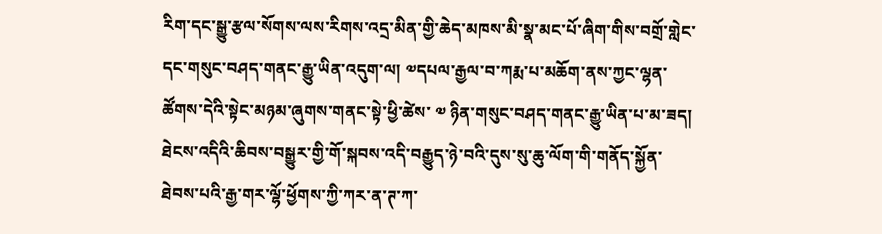རིག་དང་སྒྱུ་རྩལ་སོགས་ལས་རིགས་འདྲ་མིན་གྱི་ཆེད་མཁས་མི་སྣ་མང་པོ་ཞིག་གིས་བགྲོ་གླེང་དང་གསུང་བཤད་གནང་རྒྱུ་ཡིན་འདུག་ལ། ༧དཔལ་རྒྱལ་བ་ཀརྨ་པ་མཆོག་ནས་ཀྱང་ལྷན་ཚོགས་དེའི་སྟེང་མཉམ་ཞུགས་གནང་སྟེ་ཕྱི་ཚེས་ ༧ ཉིན་གསུང་བཤད་གནང་རྒྱུ་ཡིན་པ་མ་ཟད། ཐེངས་འདིའི་ཆིབས་བསྒྱུར་གྱི་གོ་སྐབས་འདི་བརྒྱུད་ཉེ་བའི་དུས་སུ་ཆུ་ལོག་གི་གནོད་སྐྱོན་ཐེབས་པའི་རྒྱ་གར་ལྷོ་ཕྱོགས་ཀྱི་ཀར་ན་ཊ་ཀ་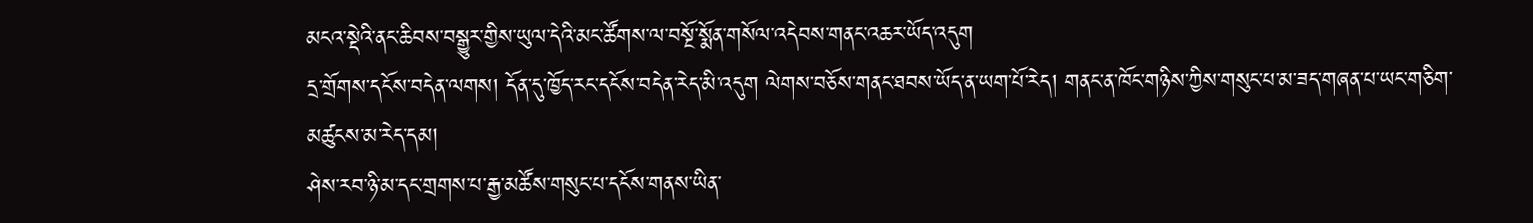མངའ་སྡེའི་ནང་ཆིབས་བསྒྱུར་གྱིས་ཡུལ་དེའི་མང་ཚོགས་ལ་བསྔོ་སྨོན་གསོལ་འདེབས་གནང་འཆར་ཡོད་འདུག
དྲ་གྲོགས་དངོས་བདེན་ལགས། དོན་དུ་ཁྱོད་རང་དངོས་བདེན་རེད་མི་འདུག ལེགས་བཅོས་གནང་ཐབས་ཡོད་ན་ཡག་པོ་རེད། གནང་ན་ཁོང་གཉིས་ཀྱིས་གསུང་པ་མ་ཟད་གཞན་པ་ཡང་གཅིག་མཚུངས་མ་རེད་དམ།
ཤེས་རབ་ཉི་མ་དང་གྲགས་པ་རྒྱ་མཚོས་གསུང་པ་དངོས་གནས་ཡིན་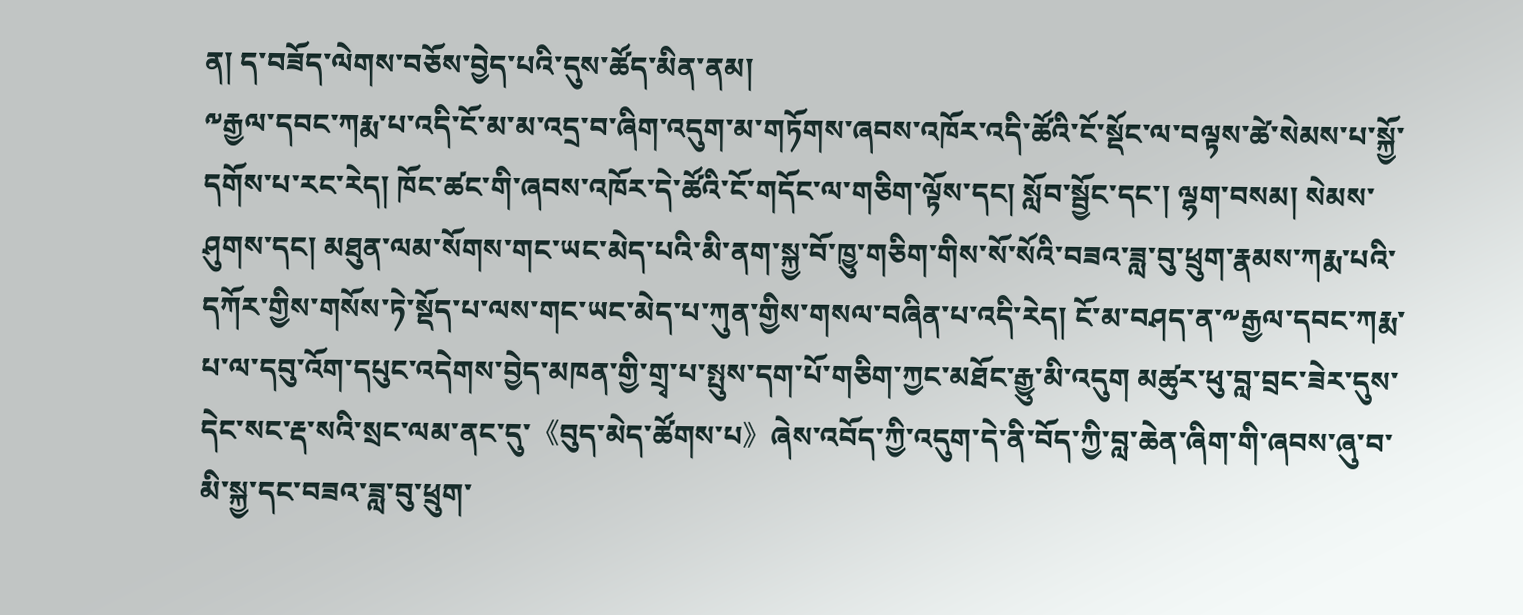ན། ད་བཟོད་ལེགས་བཅོས་བྱེད་པའི་དུས་ཚོད་མིན་ནམ།
༸རྒྱལ་དབང་ཀརྨ་པ་འདི་ངོ་མ་མ་འདྲ་བ་ཞིག་འདུག་མ་གཏོགས་ཞབས་འཁོར་འདི་ཚོའི་ངོ་སྡོང་ལ་བལྟས་ཚེ་སེམས་པ་སྐྱོ་དགོས་པ་རང་རེད། ཁོང་ཚང་གི་ཞབས་འཁོར་དེ་ཚོའི་ངོ་གདོང་ལ་གཅིག་ལྟོས་དང། སློབ་སྦྱོང་དང་། ལྷག་བསམ། སེམས་ཤུགས་དང། མཐུན་ལམ་སོགས་གང་ཡང་མེད་པའི་མི་ནག་སྐྱ་བོ་ཁྱུ་གཅིག་གིས་སོ་སོའི་བཟའ་ཟླ་བུ་ཕྲུག་རྣམས་ཀརྨ་པའི་དཀོར་གྱིས་གསོས་ཏེ་སྡོད་པ་ལས་གང་ཡང་མེད་པ་ཀུན་གྱིས་གསལ་བཞིན་པ་འདི་རེད། ངོ་མ་བཤད་ན་༸རྒྱལ་དབང་ཀརྨ་པ་ལ་དབུ་འོག་དཔུང་འདེགས་བྱེད་མཁན་གྱི་གྲྭ་པ་སྤུས་དག་པོ་གཅིག་ཀྱང་མཐོང་རྒྱུ་མི་འདུག མཚུར་ཕུ་བླ་བྲང་ཟེར་དུས་དེང་སང་རྡ་སའི་སྲང་ལམ་ནང་དུ་《བུད་མེད་ཚོགས་པ》ཞེས་འབོད་ཀྱི་འདུག་དེ་ནི་བོད་ཀྱི་བླ་ཆེན་ཞིག་གི་ཞབས་ཞུ་བ་མི་སྐྱ་དང་བཟའ་ཟླ་བུ་ཕྲུག་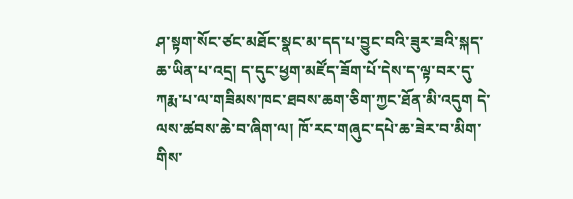ཤ་སྟག་སོང་ཙང་མཐོང་སྣང་མ་དད་པ་བྱུང་བའི་ཟུར་ཟའི་སྐད་ཆ་ཡིན་པ་འདྲ། ད་དུང་ཕྱག་མཛོད་ཟོག་པོ་དེས་ད་ལྟ་བར་དུ་ཀརྨ་པ་ལ་གཟིམས་ཁང་ཐབས་ཆག་ཅིག་ཀྱང་ཐོན་མི་འདུག དེ་ལས་ཚབས་ཆེ་བ་ཞིག་ལ། ཁོ་རང་གཞུང་དཔེ་ཆ་ཟེར་བ་མིག་གིས་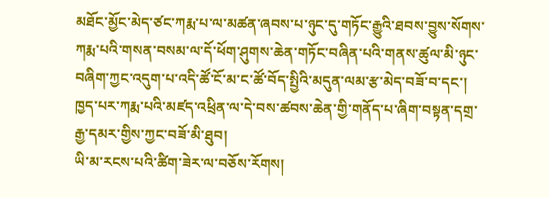མཐོང་མྱོང་མེད་ཙང་ཀརྨ་པ་ལ་མཚན་ཞབས་པ་ཉུང་དུ་གཏོང་རྒྱུའི་ཐབས་བྱུས་སོགས་ཀརྨ་པའི་གསན་བསམ་ལ་དོ་ཕོག་ཤུགས་ཆེན་གཏོང་བཞིན་པའི་གནས་ཚུལ་མི་ཉུང་བཞིག་ཀྱང་འདུག་པ་འདི་ཚོ་ངོ་མ་ང་ཚོ་བོད་སྤྱིའི་མདུན་ལམ་རྩ་མེད་བཟོ་བ་དང་། ཁྱད་པར་ཀརྨ་པའི་མཛད་འཕྲིན་ལ་དེ་བས་ཚབས་ཆེན་གྱི་གནོད་པ་ཞིག་བསྟན་དགྲ་རྒྱ་དམར་གྱིས་ཀྱང་བཟོ་མི་ཐུབ།
ཡི་མ་རངས་པའི་ཚིག་ཟེར་ལ་བཅོས་རོགས།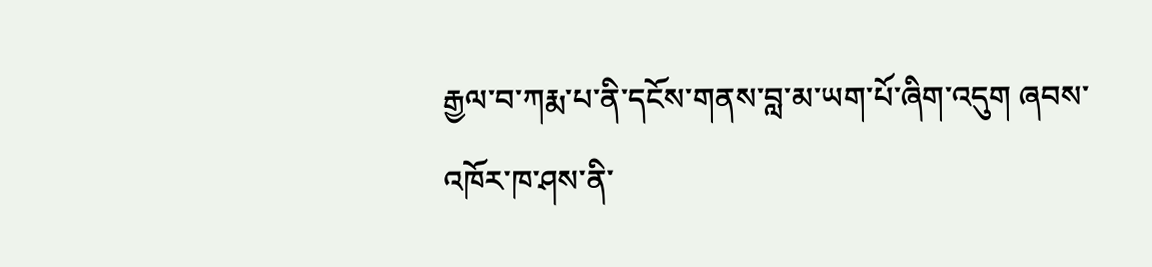རྒྱལ་བ་ཀརྨ་པ་ནི་དངོས་གནས་བླ་མ་ཡག་པོ་ཞིག་འདུག ཞབས་འཁོར་ཁ་ཤས་ནི་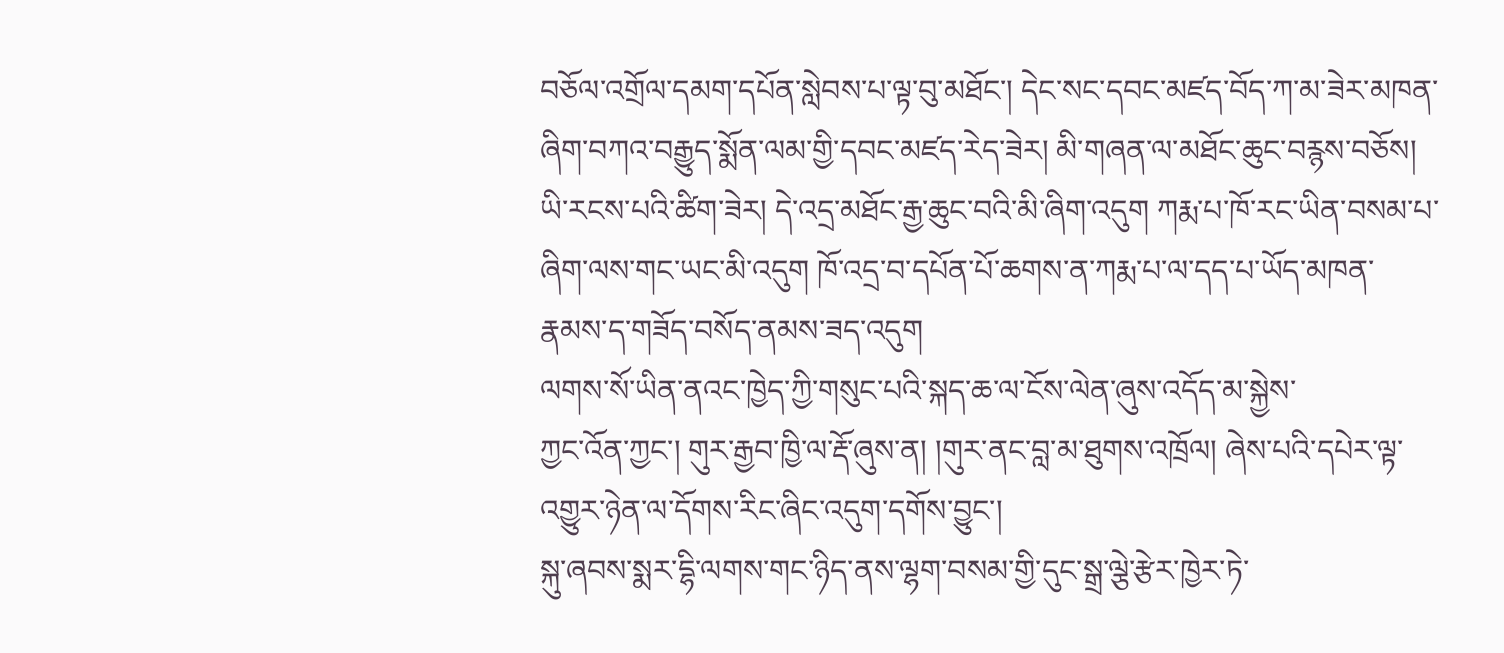བཅོལ་འགྲོལ་དམག་དཔོན་སླེབས་པ་ལྟ་བུ་མཐོང་། དེང་སང་དབང་མཛད་བོད་ཀ་མ་ཟེར་མཁན་ཞིག་བཀའ་བརྒྱུད་སྨོན་ལམ་གྱི་དབང་མཛད་རེད་ཟེར། མི་གཞན་ལ་མཐོང་ཆུང་བརྙས་བཅོས། ཡི་རངས་པའི་ཚིག་ཟེར། དེ་འདྲ་མཐོང་རྒྱ་ཆུང་བའི་མི་ཞིག་འདུག ཀརྨ་པ་ཁོ་རང་ཡིན་བསམ་པ་ཞིག་ལས་གང་ཡང་མི་འདུག ཁོ་འདྲ་བ་དཔོན་པོ་ཆགས་ན་ཀརྨ་པ་ལ་དད་པ་ཡོད་མཁན་རྣམས་ད་གཟོད་བསོད་ནམས་ཟད་འདུག
ལགས་སོ་ཡིན་ནའང་ཁྱེད་ཀྱི་གསུང་པའི་སྐད་ཆ་ལ་ངོས་ལེན་ཞུས་འདོད་མ་སྐྱེས་
ཀྱང་འོན་ཀྱང་། གུར་རྒྱབ་ཁྱི་ལ་རྡོ་ཞུས་ན། །གུར་ནང་བླ་མ་ཐུགས་འཁྲོལ། ཞེས་པའི་དཔེར་ལྟ་འགྱུར་ཉེན་ལ་དོགས་རིང་ཞིང་འདུག་དགོས་བྱུང་།
སྐུ་ཞབས་སྨར་དྷི་ལགས་གང་ཉིད་ནས་ལྷག་བསམ་གྱི་དུང་སྒྲ་ལྕེ་རྩེར་ཁྱེར་ཏེ་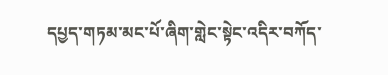དཔྱད་གཏམ་མང་པོ་ཞིག་གླེང་སྟེང་འདིར་བཀོད་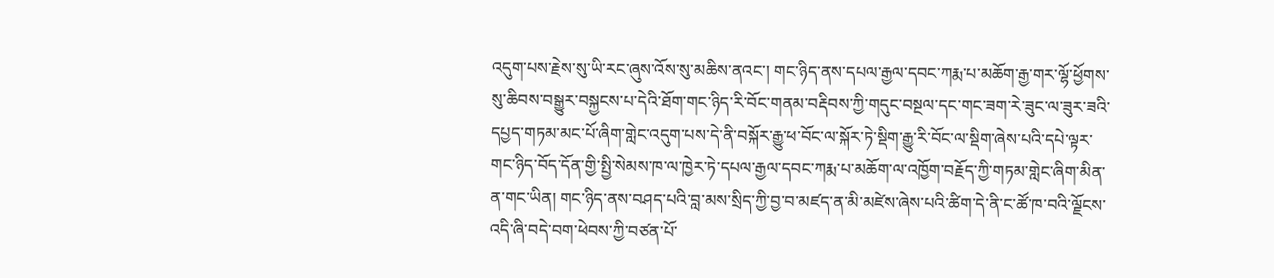འདུག་པས་རྗེས་སུ་ཡི་རང་ཞུས་འོས་སུ་མཆིས་ནའང་། གང་ཉིད་ནས་དཔལ་རྒྱལ་དབང་ཀརྨ་པ་མཆོག་རྒྱ་གར་ལྷོ་ཕྱོགས་སུ་ཆིབས་བསྒྱུར་བསྐྱངས་པ་དེའི་ཐོག་གང་ཉིད་རི་བོང་གནམ་བརྡིབས་ཀྱི་གདུང་བསྔལ་དང་གང་ཟག་རེ་ཟུང་ལ་ཟུར་ཟའི་དཔྱད་གཏམ་མང་པོ་ཞིག་གླེང་འདུག་པས་དེ་ནི་བསྐོར་རྒྱུ་ཕ་བོང་ལ་སྐོར་ཏེ་སྡིག་རྒྱུ་རི་བོང་ལ་སྡིག་ཞེས་པའི་དཔེ་ལྟར་གང་ཉིད་བོད་དོན་གྱི་སྤྱི་སེམས་ཁ་ལ་ཁྱེར་ཏེ་དཔལ་རྒྱལ་དབང་ཀརྨ་པ་མཆོག་ལ་འཁྱོག་བརྗོད་ཀྱི་གཏམ་གླེང་ཞིག་མིན་ན་གང་ཡིན། གང་ཉིད་ནས་བཤད་པའི་བླ་མས་སྲིད་ཀྱི་བྱ་བ་མཛད་ན་མི་མཛེས་ཞེས་པའི་ཚིག་དེ་ནི་ང་ཚོ་ཁ་བའི་ལྗོངས་འདི་ཞི་བདེ་བག་ཕེབས་ཀྱི་བཙན་པོ་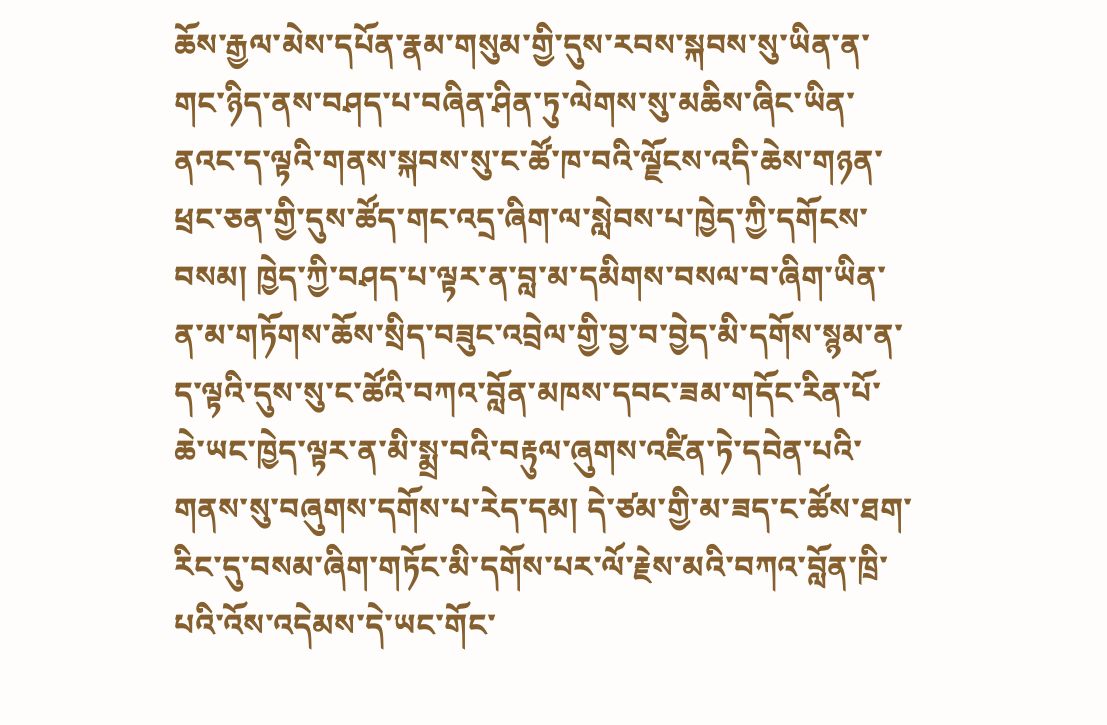ཆོས་རྒྱལ་མེས་དཔོན་རྣམ་གསུམ་གྱི་དུས་རབས་སྐབས་སུ་ཡིན་ན་གང་ཉིད་ནས་བཤད་པ་བཞིན་ཤིན་ཏུ་ལེགས་སུ་མཆིས་ཞིང་ཡིན་ནའང་ད་ལྟའི་གནས་སྐབས་སུ་ང་ཚོ་ཁ་བའི་ལྗོངས་འདི་ཆེས་གཉན་ཕྲང་ཅན་གྱི་དུས་ཚོད་གང་འདྲ་ཞིག་ལ་སླེབས་པ་ཁྱེད་ཀྱི་དགོངས་བསམ། ཁྱེད་ཀྱི་བཤད་པ་ལྟར་ན་བླ་མ་དམིགས་བསལ་བ་ཞིག་ཡིན་ན་མ་གཏོགས་ཆོས་སྲིད་བཟུང་འབྲེལ་གྱི་བྱ་བ་བྱེད་མི་དགོས་སྙམ་ན་ད་ལྟའི་དུས་སུ་ང་ཚོའི་བཀའ་བློན་མཁས་དབང་ཟམ་གདོང་རིན་པོ་ཆེ་ཡང་ཁྱེད་ལྟར་ན་མི་སྨྲ་བའི་བརྟུལ་ཞུགས་འཛིན་ཏེ་དབེན་པའི་གནས་སུ་བཞུགས་དགོས་པ་རེད་དམ། དེ་ཙམ་གྱི་མ་ཟད་ང་ཚོས་ཐག་རིང་དུ་བསམ་ཞིག་གཏོང་མི་དགོས་པར་ལོ་རྗེས་མའི་བཀའ་བློན་ཁྲི་པའི་འོས་འདེམས་དེ་ཡང་གོང་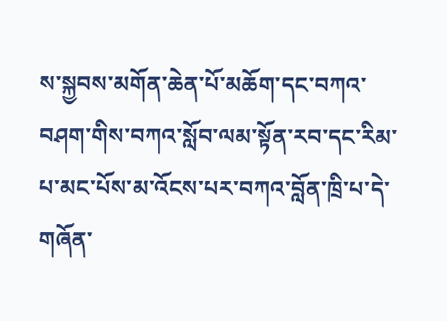ས་སྐྱབས་མགོན་ཆེན་པོ་མཆོག་དང་བཀའ་བཤག་གིས་བཀའ་སློབ་ལམ་སྟོན་རབ་དང་རིམ་པ་མང་པོས་མ་འོངས་པར་བཀའ་བློན་ཁྲི་པ་དེ་གཞོན་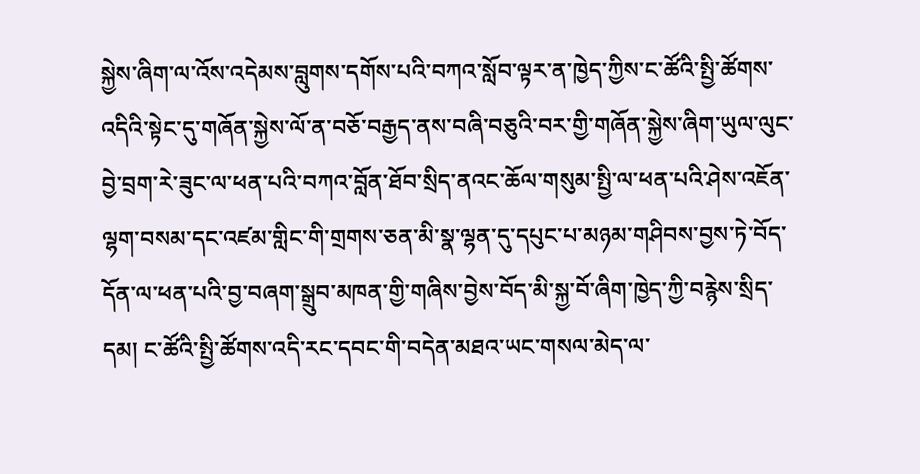སྐྱེས་ཞིག་ལ་འོས་འདེམས་བླུགས་དགོས་པའི་བཀའ་སློབ་ལྟར་ན་ཁྱེད་ཀྱིས་ང་ཚོའི་སྤྱི་ཚོགས་འདིའི་སྟེང་དུ་གཞོན་སྐྱེས་ལོ་ན་བཅོ་བརྒྱད་ནས་བཞི་བཅུའི་བར་གྱི་གཞོན་སྐྱེས་ཞིག་ཡུལ་ལུང་བྱེ་བྲག་རེ་ཟུང་ལ་ཕན་པའི་བཀའ་བློན་ཐོབ་སྲིད་ནའང་ཆོལ་གསུམ་སྤྱི་ལ་ཕན་པའི་ཤེས་འཇོན་ལྷག་བསམ་དང་འཛམ་གླིང་གི་གྲགས་ཅན་མི་སྣ་ལྷན་དུ་དཔུང་པ་མཉམ་གཤིབས་བྱས་ཏེ་བོད་དོན་ལ་ཕན་པའི་བྱ་བཞག་སྒྲུབ་མཁན་གྱི་གཞིས་བྱེས་བོད་མི་སྐྱ་བོ་ཞིག་ཁྱེད་ཀྱི་བརྙེས་སྲིད་དམ། ང་ཚོའི་སྤྱི་ཚོགས་འདི་རང་དབང་གི་བདེན་མཐའ་ཡང་གསལ་མེད་ལ་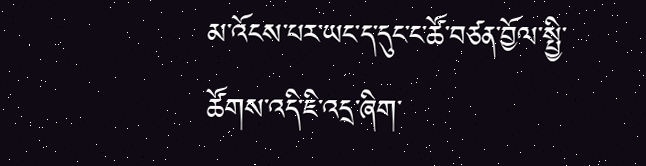མ་འོངས་པར་ཡང་ད་དུང་ང་ཚོ་བཙན་བྱོལ་སྤྱི་ཚོགས་འདི་ཇི་འདྲ་ཞིག་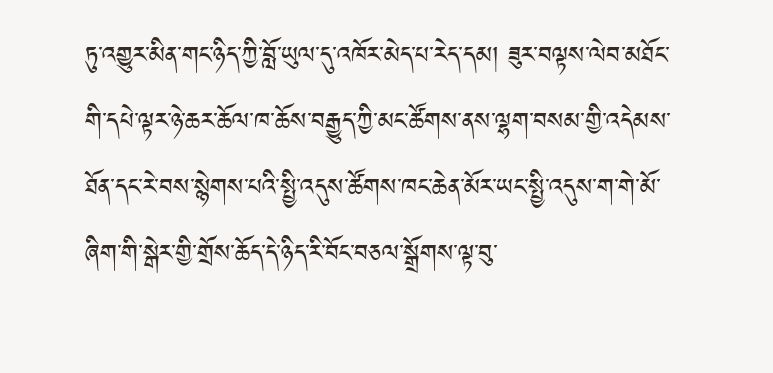ཏུ་འགྱུར་མིན་གང་ཉིད་ཀྱི་བློ་ཡུལ་དུ་འཁོར་མེད་པ་རེད་དམ། ཟུར་བལྟས་ལེབ་མཐོང་གི་དཔེ་ལྟར་ཉེ་ཆར་ཆོལ་ཁ་ཆོས་བརྒྱུད་ཀྱི་མང་ཚོགས་ནས་ལྷག་བསམ་གྱི་འདེམས་ཐོན་དང་རེ་བས་སྙེགས་པའི་སྤྱི་འདུས་ཚོགས་ཁང་ཆེན་མོར་ཡང་སྤྱི་འདུས་ག་གེ་མོ་ཞིག་གི་སྒེར་གྱི་གྲོས་ཆོད་དེ་ཉིད་རི་བོང་བཅལ་སྒྲོགས་ལྟ་བུ་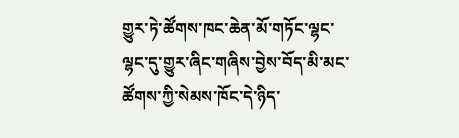གྱུར་ཏེ་ཚོགས་ཁང་ཆེན་མོ་གཏོང་ལྷང་ལྷང་དུ་གྱུར་ཞིང་གཞིས་བྱེས་བོད་མི་མང་ཚོགས་ཀྱི་སེམས་ཁོང་དེ་ཉིད་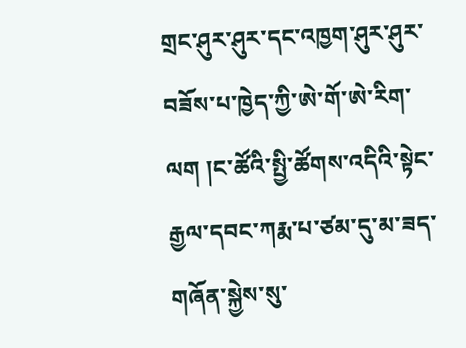གྲང་ཤུར་ཤུར་དང་འཁྱག་ཤུར་ཤུར་བཟོས་པ་ཁྱེད་ཀྱི་ཨེ་གོ་ཨེ་རིག་ལག །ང་ཚོའི་སྤྱི་ཚོགས་འདིའི་སྟེང་རྒྱལ་དབང་ཀརྨ་པ་ཙམ་དུ་མ་ཟད་གཞོན་སྐྱེས་སུ་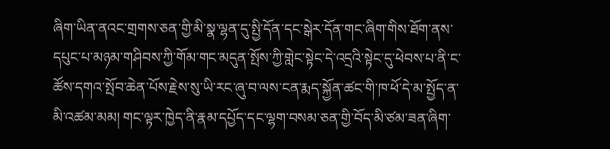ཞིག་ཡིན་ནའང་གྲགས་ཅན་གྱི་མི་སྣ་ལྷན་དུ་སྤྱི་དོན་དང་སྒེར་དོན་གང་ཞིག་གིས་ཐོག་ནས་དཔུང་པ་མཉམ་གཤིབས་ཀྱི་གོམ་གང་མདུན་སྤོས་ཀྱི་གླེང་སྟེང་དེ་འདྲའི་སྟེང་དུ་ཕེབས་པ་ནི་ང་ཚོས་དགའ་སྤོབ་ཆེན་པོས་རྗེས་སུ་ཡི་རང་ཞུ་བ་ལས་ངན་རྨད་སྐྱོན་ཚང་གི་ཁ་ཕོ་དེ་མ་སྤྱོད་ན་མི་འཚམ་མམ། གང་ལྟར་ཁྱེད་ནི་རྣམ་དཔྱོད་དང་ལྷག་བསམ་ཅན་གྱི་བོད་མི་ཙམ་ཟན་ཞིག་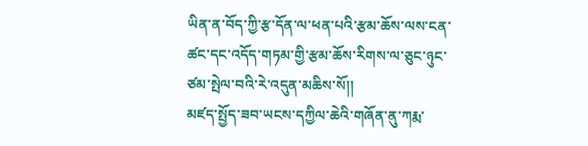ཡིན་ན་བོད་ཀྱི་རྩ་དོན་ལ་ཕན་པའི་རྩམ་ཆོས་ལས་ངན་ཚང་དང་འདོད་གཏམ་གྱི་རྩམ་ཆོས་རིགས་ལ་ཅུང་ཉུང་ཙམ་སྤེལ་བའི་རེ་འདུན་མཆིས་སོ།།
མཛད་སྤྱོད་ཟབ་ཡངས་དཀྱིལ་ཆེའི་གཞོན་ནུ་ཀརྨ་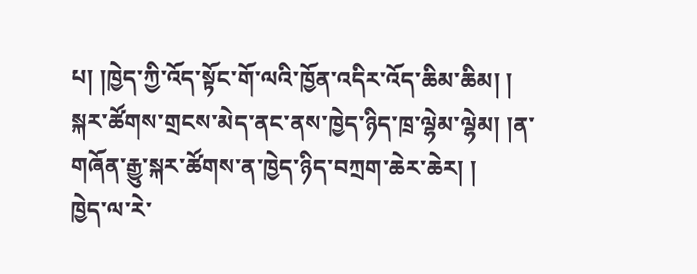པ། །ཁྱེད་ཀྱི་འོད་སྟོང་གོ་ལའི་ཁྱོན་འདིར་འོད་ཆིམ་ཆིམ། །
སྐར་ཚོགས་གྲངས་མེད་ནང་ནས་ཁྱེད་ཉིད་ཁྲ་ལྷེམ་ལྷེམ། །ན་གཞོན་རྒྱུ་སྐར་ཚོགས་ན་ཁྱེད་ཉིད་བཀྲག་ཆེར་ཆེར། །
ཁྱེད་ལ་རེ་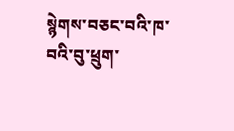སྙེགས་བཅང་བའི་ཁ་བའི་བུ་ཕྲུག་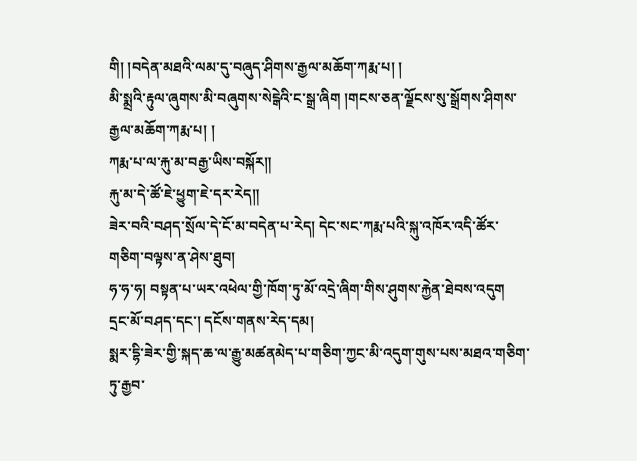གི། །བདེན་མཐའི་ལམ་དུ་བཞུད་ཤིགས་རྒྱལ་མཆོག་ཀརྨ་པ། །
མི་སྨྲའི་རྟུལ་ཞུགས་མི་བཞུགས་སེངྒེའི་ང་སྒྲ་ཞིག །གངས་ཅན་ལྗོངས་སུ་སྒྲོགས་ཤིགས་རྒྱལ་མཆོག་ཀརྨ་པ། །
ཀརྨ་པ་ལ་རྐུ་མ་བརྒྱ་ཡིས་བསྐོར༎
རྐུ་མ་དེ་ཚོ་ཇེ་ཕྱུག་ཇེ་དར་རེད༎
ཟེར་བའི་བཤད་སྲོལ་དེ་ངོ་མ་བདེན་པ་རེད། དེང་སང་ཀརྨ་པའི་སྐུ་འཁོར་འདི་ཚོར་གཅིག་བལྟས་ན་ཤེས་ཐུབ།
ཧ་ཧ་ཧ། བསྟན་པ་ཡར་འཕེལ་གྱི་ཁོག་ཏུ་མོ་འདྲེ་ཞིག་གིས་ཤུགས་རྐྱེན་ཐེབས་འདུག དྲང་མོ་བཤད་དང་། དངོས་གནས་རེད་དམ།
སྨར་དྷི་ཟེར་གྱི་སྐད་ཆ་ལ་རྒྱུ་མཚནམེད་པ་གཅིག་ཀྱང་མི་འདུག་གུས་པས་མཐའ་གཅིག་ཏུ་རྒྱབ་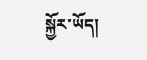སྐྱོར་ཡོད།